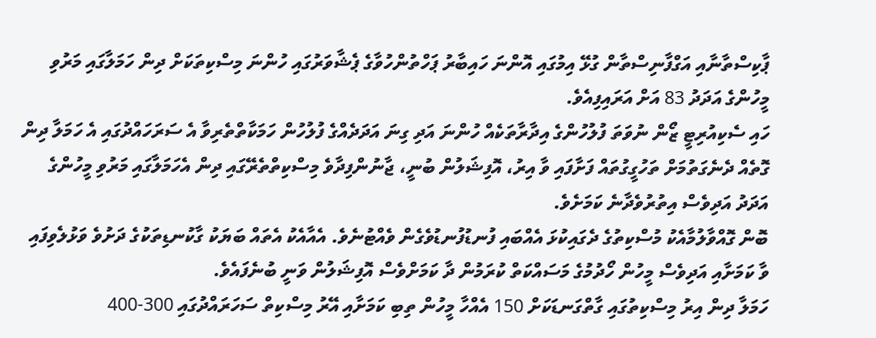ޕާކިސްތާނާއި އަގްފާނިސްތާން ގުޅޭ އިމުގައި އޮންނަ ހައިބާރު ޕަހްތުންހުވާގެ ޕެޝާވަރުގައި ހުންނަ މިސްކިތަކަށް ދިން ހަމަލާގައި މަރުވި މީހުންގެ އަދަދު 83 އަށް އަރައިފިއެވެ.
ހައި ސެކިއުރިޓީ ޒޯން ނުވަތަ ފުލުހުންގެ އިދާރާތަކެއް ހުންނަ އަދި ގިނަ އަދަދެއްގެ ފުލުހުން ހަމަކާތްތެރިވާ އެ ސަރަހައްދުގައި އެ ހަމަލާ ދިން ގޮތެއް ދެނެގަތުމަށް ތަހުގީގުތައް ފަށާފައި ވާ އިރު، އޮފިޝަލުން ބުނީ، ޖާނުންފިދާވެ މިސްކިތްތެރޭގައި ދިން އެހަމަލާގައި މަރުވި މީހުންގެ އަދަދު އަދިވެސް އިތުރުވެދާނެ ކަމަށެވެ.
ބޮން ގޮއްވާލުމާއެކު މުސްކިތުގެ ދެގައިކުޅަ އެއްބައި ފުނޑުފުނޑުވެގެން ވެއްޓުނެވެ. އެއާއެކު އެތައް ބަޔަކު ގާކުނޑިތަކުގެ ދަށުވެ ވަޅުލެވިފައި ވާ ކަމަށާއި އަދިވެސް މީހުން ހޯދުމުގެ މަސައްކަތް ކުރަމުން ދާ ކަމަށްވެސް އޮފިޝަލުން ވަނީ ބުނެފައެވެ.
ހަމަލާ ދިން އިރު މިސްކިތުގައި ގާތްގަނޑަކަށް 150 އެއްހާ މީހުން ތިބި ކަމަށާއި އޭރު މިސްކިތް ސަހަރައްދުގައި 300-400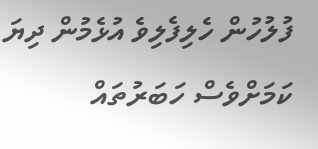ފުލުހުން ހެލިފެލިވެ އުޅެމުން ދިޔަ ކަމަށްވެސް ހަބަރުތައް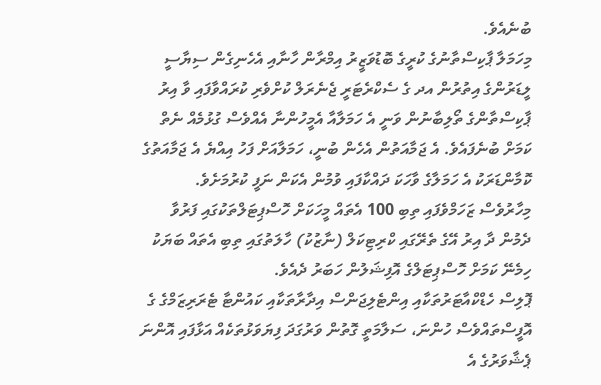ބުނެއެވެ.
މިހަމަލާ ޕާކިސްތާނުގެ ކުރީގެ ބޮޑުވަޒީރު އިމްރާން ހާނާއި އެހެނިގެން ސިޔާސީ ލީޑަރުންގެ އިތުރުން އދ ގެ ސެކްރެޓަރީ ޖެނެރަލް ކުށްވެރި ކުރައްވާފައި ވާ އިރު ޕާކިސްތާންގެ ތޯލިބާނުން ވަނީ އެ ހަމަލާއާ އެމީހުންނާ އެއްވެސް ގުޅުމެއް ނެތް ކަމަށް ބުނެފައެވެ. އެ ޖަމާއަތުން އެހެން ބުނީ، ހަމަލާއަށް ފަހު އިއްޔެ އެ ޖަމާއަތުގެ ކޮމާންޑަރަކު އެ ހަމަލާގެ ވާހަކަ ދައްކާފައި ވުމުން އެކަން ނަފީ ކުރުމަށެވެ.
މިހާރުވެސް ޒަހަމްވެފައި ތިބި 100 އެތައް މީހަކަށް ހޮސްޕިޓަލްތަކުގައި ފަރުވާ ދެމުން ދާ އިރު އޭގެ ތެރޭގައި ކްރިޓިކަލް (ނާޒުކު) ހާލަތުގައި ތިބި އެތައް ބަޔަކު ހިމެނޭ ކަމަށް ހޮސްޕިޓަލްގެ އޮފިޝަލުން ހަބަރު ދެއެވެ.
ޕޮލިސް ހެޑްކްއާޓަރުތަކާއި އިންޓެލިޖަންސް އިދާރާތަކާއި ކައުންޓާ ޓެރަރިޒަމްގެ ގެ އޮފީސްތައްވެސް ހުންނަ، ސަލާމަތީ ގޮތުން ވަރުގަދަ ފިޔަވަޅުތަކެއް އަޅާފައި އޮންނަ ޕެޝާވަރުގެ އެ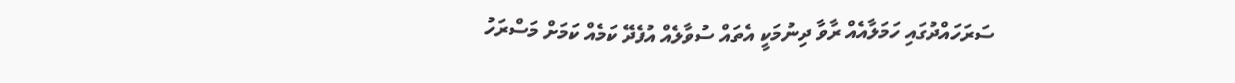ސަރަހައްދުގައި ހަމަލާއެއް ރާވާ ދިނުމަކީ އެތައް ސުވާލެއް އުފެދޭ ކަމެއް ކަމަށް މަސްރަހު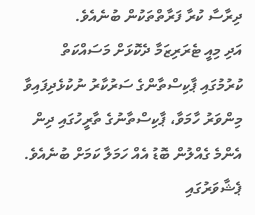ދިރާސާ ކުރާ ފަރާތްތަކުން ބުނެއެވެ.
އަދި މިއީ ޓެރަރިޒަމާ ދެކޮޅަށް މަސައްކަތް ކުރުމުގައި ޕާކިސްތާންގެ ސަރުކާރު ނުކުޅެދިފައިވާ މިންވަރު ހާމަވާ، ޕާކިސްތާނުގެ ތާރީހުގައި ދިން އެންމެ ގެއްލުން ބޮޑު އެއް ހަމަލާ ކަމަށް ބުނެއެވެ.
ޕެޝާވަރުގައި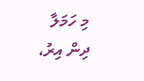މި ހަމަލާ ދިން އިރު،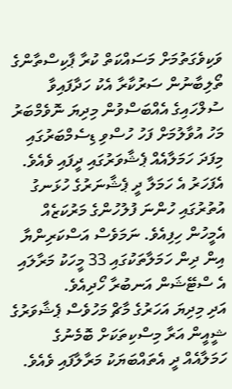ވަކިވެގަތުމަށް މަސައްކަތް ކުރާ ޕާކިސްތާންގެ ތޯލިބާނުން ސަރުކާރާ އެކު ހަދާފައިވާ ސުލްހައިގެ އެއްބަސްވުން މިދިޔަ ނޮވެމްބަރު މަހު އުވާލުމަށް ފަހު ހުސްވި ޑިސެމްބަރުގައި މިފަދަ ހަމަލާއެއް ޕެޝާވަރުގައި ދީފައި ވެއެވެ. އެފަހަރު އެ ހަމަލާ ދީ ޕެޝާނަރުގެ ހުޅަނގު އުތުރުގައި ހުންނަ ފުލުހުންގެ މަރުކަޒެއް އެމީހުން ހިފިއެވެ. ނަމަވެސް އަސްކަރިންޔާ އިން ދިން ހަމަލާތަކުގައި 33 މީހަކު މަރާލައި އެ ސްޓޭޝަން އަނބުރާ ހޯދިއެވެ.
އަދި މިދިޔަ އަހަރުގެ މާޗް މަހުވެސް ޕެޝާވަރުގެ ޝީއީން އަރާ މިސްކިތަކަށް ބޮމެނުގެ ހަމަލާއެއް ދީ އެތައްބަޔަކު މަރާލާފައި ވެއެވެ.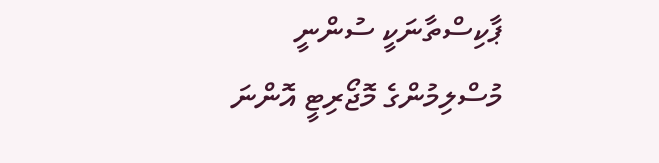ޕާކިސްތާނަކީ ސުންނީ މުސްލިމުންގެ މޮޖޯރިޓީ އޮންނަ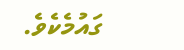ގައުމެކެވެ.